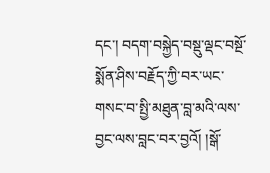དང་། བདག་བསྐྱེད་བསྡུ་ལྡང་བསྔོ་སྨོན་ཤིས་བརྗོད་ཀྱི་བར་ཡང་གསང་བ་སྤྱི་མཐུན་བླ་མའི་ལས་བྱང་ལས་བླང་བར་བྱའོ། །སྒོ་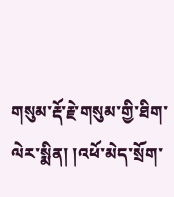གསུམ་རྡོ་རྗེ་གསུམ་གྱི་ཐིག་ལེར་སྨིན། །འཕོ་མེད་སྲོག་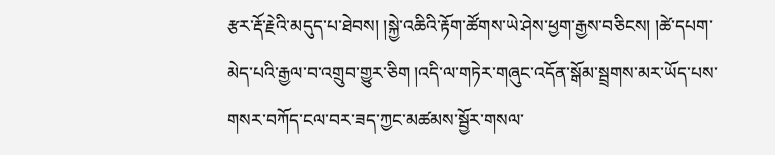རྩར་རྡོ་རྗེའི་མདུད་པ་ཐེབས། །སྐྱེ་འཆིའི་རྟོག་ཚོགས་ཡེ་ཤེས་ཕྱག་རྒྱས་བཅིངས། །ཚེ་དཔག་མེད་པའི་རྒྱལ་བ་འགྲུབ་གྱུར་ཅིག །འདི་ལ་གཏེར་གཞུང་འདོན་སྒོམ་སྦྲགས་མར་ཡོད་པས་གསར་བཀོད་ངལ་བར་ཟད་ཀྱང་མཚམས་སྦྱོར་གསལ་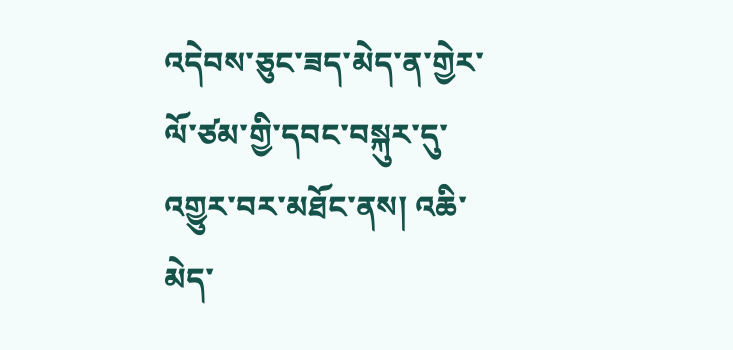འདེབས་ཅུང་ཟད་མེད་ན་གྱེར་ལོ་ཙམ་གྱི་དབང་བསྐུར་དུ་འགྱུར་བར་མཐོང་ནས། འཆི་མེད་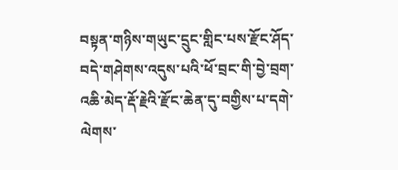བསྟན་གཉིས་གཡུང་དྲུང་གླིང་པས་རྫོང་ཤོད་བདེ་གཤེགས་འདུས་པའི་ཕོ་བྲང་གི་བྱེ་བྲག་འཆི་མེད་རྡོ་རྗེའི་རྫོང་ཆེན་དུ་བགྱིས་པ་དགེ་ལེགས་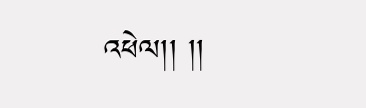འཕེལ།། །།